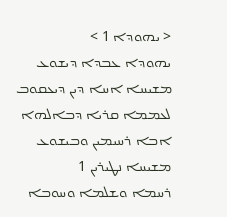< ܝܗܘܕܐ 1 >
ܝܗܘܕܐ ܥܒܕܐ ܕܝܫܘܥ ܡܫܝܚܐ ܐܚܐ ܕܝܢ ܕܝܥܩܘܒ ܠܥܡܡܐ ܩܪܝܐ ܕܒܐܠܗܐ ܐܒܐ ܪܚܝܡܝܢ ܘܒܝܫܘܥ ܡܫܝܚܐ ܢܛܝܪܝܢ 1
ܪܚܡܐ ܘܫܠܡܐ ܘܚܘܒܐ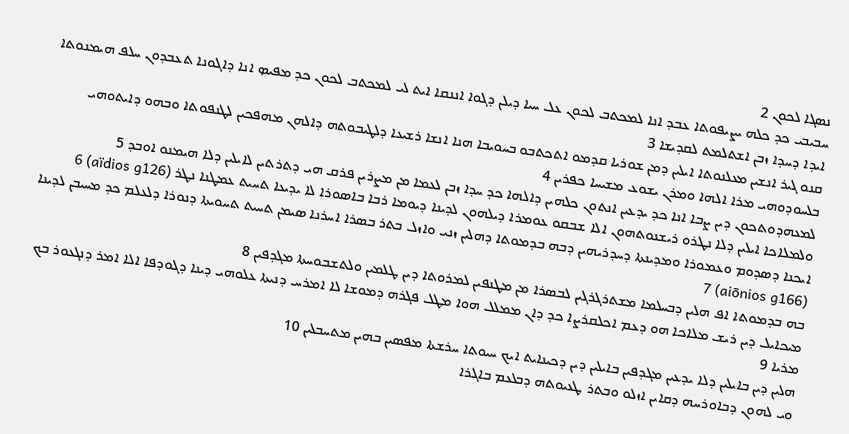ܢܤܓܐ ܠܟܘܢ 2
ܚܒܝܒܝ ܟܕ ܟܠܗ ܝܨܝܦܘܬܐ ܥܒܕ ܐܢܐ ܠܡܟܬܒ ܠܟܘܢ ܥܠ ܚܝܐ ܕܝܠܢ ܕܓܘܐ ܐܢܢܩܐ ܐܝܬ ܠܝ ܠܡܟܬܒ ܠܟܘܢ ܟܕ ܡܦܝܤ ܐܢܐ ܕܐܓܘܢܐ ܬܥܒܕܘܢ ܚܠܦ ܗܝܡܢܘܬܐ ܐܝܕܐ ܕܚܕܐ ܙܒܢ ܐܫܬܠܡܬ ܠܩܕܝܫܐ 3
ܩܢܘ ܓܝܪ ܐܢܫܝܢ ܡܥܠܢܘܬܐ ܐܝܠܝܢ ܕܡܢ ܫܘܪܝܐ ܩܕܡܘ ܐܬܟܬܒܘ ܒܚܘܝܒܐ ܗܢܐ ܐܢܫܐ ܪܫܝܥܐ ܕܠܛܝܒܘܬܗ ܕܐܠܗܢ ܡܗܦܟܝܢ ܠܛܢܦܘܬܐ ܘܒܗܘ ܕܐܝܬܘܗܝ ܒܠܚܘܕܘܗܝ ܡܪܐ ܐܠܗܐ ܘܡܪܢ ܝܫܘܥ ܡܫܝܚܐ ܟܦܪܝܢ 4
ܠܡܥܗܕܘܬܟܘܢ ܕܝܢ ܨܒܐ ܐܢܐ ܟܕ ܝܕܥܝܢ ܐܢܬܘܢ ܟܠܗܝܢ ܕܐܠܗܐ ܟܕ ܚܕܐ ܙܒܢ ܠܥܡܐ ܡܢ ܡܨܪܝܢ ܦܪܩ ܗܝ ܕܬܪܬܝܢ ܠܐܝܠܝܢ ܕܠܐ ܗܝܡܢܘ ܐܘܒܕ 5
ܘܠܡܠܐܟܐ ܐܝܠܝܢ ܕܠܐ ܢܛܪܘ ܪܝܫܢܘܬܗܘܢ ܐܠܐ ܫܒܩܘ ܥܘܡܪܐ ܕܝܠܗܘܢ ܠܕܝܢܐ ܕܝܘܡܐ ܪܒܐ ܒܐܤܘܪܐ ܠܐ ܝܕܝܥܐ ܬܚܝܬ ܥܡܛܢܐ ܢܛܪ (aïdios g126) 6
ܐܝܟܢܐ ܕܤܕܘܡ ܘܥܡܘܪܐ ܘܡܕܝܢܬܐ ܕܚܕܪܝܗܝܢ ܕܒܗ ܒܕܡܘܬܐ ܕܗܠܝܢ ܙܢܝ ܘܐܙܠ ܒܬܪ ܒܤܪܐ ܐܚܪܢܐ ܤܝܡܢ ܬܚܝܬ ܬܚܘܝܬܐ ܕܢܘܪܐ ܕܠܥܠܡ ܟܕ ܡܚܝܒܢ ܠܕܝܢܐ (aiōnios g166) 7
ܒܗ ܒܕܡܘܬܐ ܐܦ ܗܠܝܢ ܕܒܚܠܡܐ ܡܫܬܪܓܪܓܝܢ ܠܒܤܪܐ ܡܢ ܡܛܢܦܝܢ ܠܡܪܘܬܐ ܕܝܢ ܛܠܡܝܢ ܘܠܬܫܒܘܚܬܐ ܡܓܕܦܝܢ 8
ܡܝܟܐܝܠ ܕܝܢ ܪܝܫ ܡܠܐܟܐ ܗܘ ܕܥܡ ܐܟܠܩܪܨܐ ܟܕ ܕܐܢ ܡܡܠܠ ܗܘܐ ܡܛܠ ܦܓܪܗ ܕܡܘܫܐ ܠܐ ܐܡܪܚ ܕܢܝܬܐ ܥܠܘܗܝ ܕܝܢܐ ܕܓܘܕܦܐ ܐܠܐ ܐܡܪ ܕܢܓܥܘܪ ܒܟ ܡܪܝܐ 9
ܗܠܝܢ ܕܝܢ ܒܐܝܠܝܢ ܕܠܐ ܝܕܥܝܢ ܡܓܕܦܝܢ ܒܐܝܠܝܢ ܕܝܢ ܕܟܝܢܐܝܬ ܐܝܟ ܚܝܘܬܐ ܚܪܫܬܐ ܡܦܤܝܢ ܒܗܝܢ ܡܬܚܒܠܝܢ 10
ܘܝ ܠܗܘܢ ܕܒܐܘܪܚܗ ܕܩܐܝܢ ܐܙܠܘ ܘܒܬܪ ܛܥܝܘܬܗ ܕܒܠܥܡ ܒܐܓܪܐ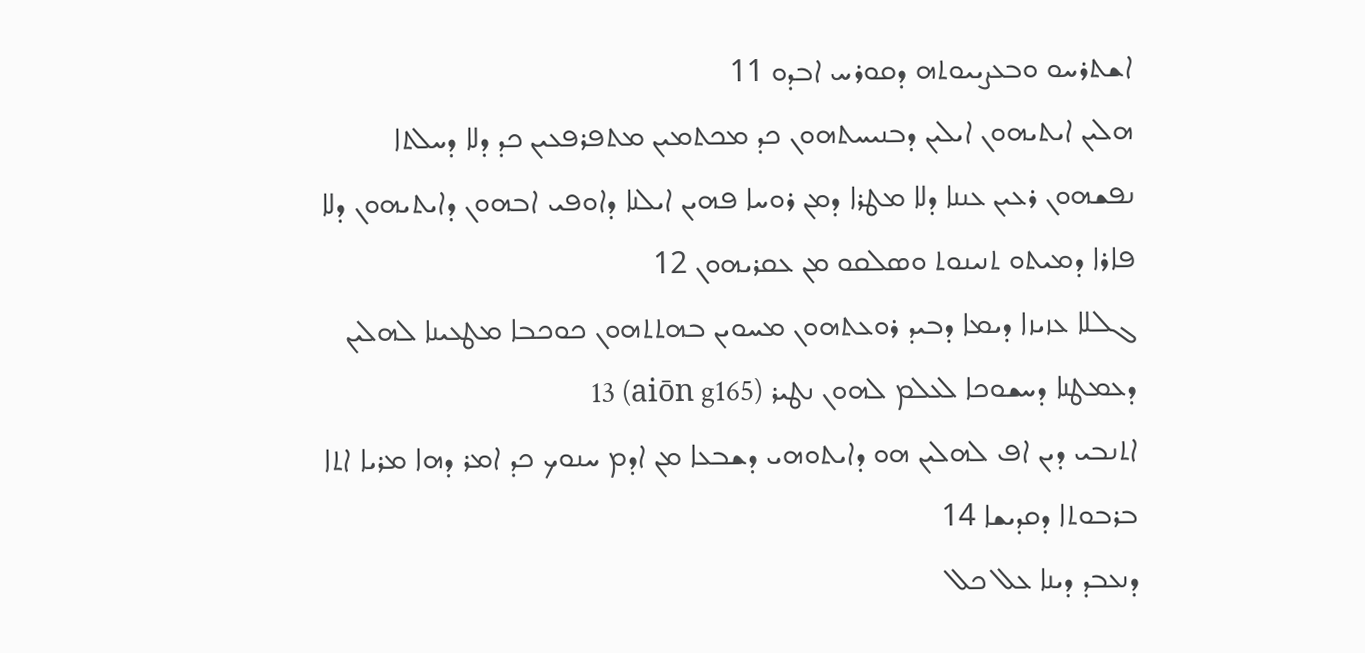ܐܫܬܪܚܘ ܘܒܥܨܝܝܘܬܗ ܕܩܘܪܚ ܐܒܕܘ 11
ܗܠܝܢ ܐܝܬܝܗܘܢ ܐܝܠܝܢ ܕܒܢܝܚܬܗܘܢ ܟܕ ܡܟܬܡܝܢ ܡܬܦܪܦܥܝܢ ܟܕ ܕܠܐ ܕܚܠܬܐ ܢܦܫܗܘܢ ܪܥܝܢ ܥܢܢܐ ܕܠܐ ܡܛܪܐ ܕܡܢ ܪܘܚܐ ܦܗܝܢ ܐܝܠܢܐ ܕܐܘܦܝ ܐܒܗܘܢ ܕܐܝܬܝܗܘܢ ܕܠܐ ܦܐܪܐ ܕܡܝܬܘ ܬܢܝܢܘܬ ܘܤܠܩܘ ܡܢ ܥܩܪܝܗܘܢ 12
ܓܠܠܐ ܥܙܝܙܐ ܕܝܡܐ ܕܒܝܕ ܪܘܥܬܗܘܢ ܡܚܘܝܢ ܒܗܬܬܗܘܢ ܟܘܟܒܐ ܡܛܥܝܢܐ ܠܗܠܝܢ ܕܥܡܛܢܐ ܕܚܫܘܟܐ ܠܥܠܡ ܠܗܘܢ ܢܛܝܪ (aiōn g165) 13
ܐܬܢܒܝ ܕܝܢ ܐܦ ܠܗܠܝܢ ܗܘ ܕܐܝܬܘܗܝ ܕܫܒܥܐ ܡܢ ܐܕܡ ܚܢܘܟ ܟܕ ܐܡܪ ܕܗܐ ܡܪܝܐ ܐܬܐ ܒܪܒܘܬܐ ܕܩܕܝܫܐ 14
ܕܢܥܒܕ ܕܝܢܐ ܥܠ ܟܠ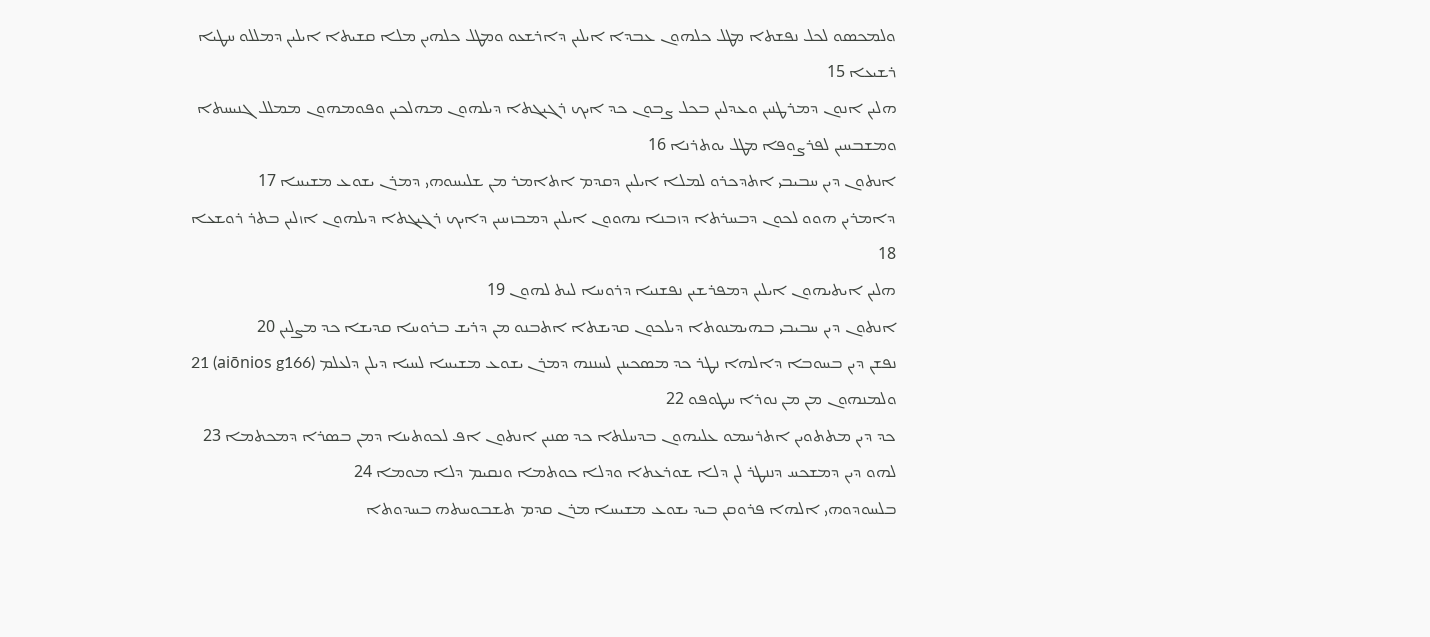ܘܠܡܟܤܘ ܠܟܠ ܢܦܫܬܐ ܡܛܠ ܟܠܗܘܢ ܥܒܕܐ ܐܝܠܝܢ ܕܐܪܫܥܘ ܘܡܛܠ ܟܠܗܝܢ ܡܠܐ ܩܫܝܬܐ ܐܝܠܝܢ ܕܡܠܠܘ ܚܛܝܐ ܪܫܝܥܐ 15
ܗܠܝܢ ܐܢܘܢ ܕܡܪܛܢܝܢ ܘܥܕܠܝܢ ܒܟܠ ܨܒܘܢ ܟܕ ܐܝܟ ܪܓܝܓܬܐ ܕܝܠܗܘܢ ܡܗܠܟܝܢ ܘܦܘܡܗܘܢ ܡܡܠܠ ܓܢܝܚܬܐ ܘܡܫܒܚܝܢ ܠܦܪܨܘܦܐ ܡܛܠ ܝܘܬܪܢܐ 16
ܐܢܬܘܢ ܕܝܢ ܚܒܝܒܝ ܐܬܕܟܪܘ ܠܡܠܐ ܐܝܠܝܢ ܕܩܕܡ ܐܬܐܡܪ ܡܢ ܫܠܝܚܘܗܝ ܕܡܪܢ ܝܫܘܥ ܡܫܝܚܐ 17
ܕܐܡܪܝܢ ܗܘܘ ܠܟܘܢ ܕܒܚܪܬܐ ܕܙܒܢܐ ܢܗܘܘܢ ܐܝܠܝܢ ܕܡܒܙܚܝܢ ܕܐܝܟ ܪܓܝܓܬܐ ܕܝܠܗܘܢ ܐܙܠܝܢ ܒܬܪ ܪܘܫܥܐ 18
ܗܠܝܢ ܐܝܬܝܗܘܢ ܐܝܠܝܢ ܕܡܦܪܫܝܢ ܢܦܫܢܝܐ ܕܪܘܚܐ ܠܝܬ ܠܗܘܢ 19
ܐܢܬܘܢ ܕܝܢ ܚܒܝܒܝ ܒܗܝܡܢܘܬܐ ܕܝܠܟܘܢ ܩܕܝܫܬܐ ܐܬܒܢܘ ܡܢ ܕܪܝܫ ܒܪܘܚܐ ܩܕܝܫܐ ܟܕ ܡܨܠܝܢ 20
ܢܦܫܢ ܕܝܢ ܒܚܘܒܐ ܕܐܠܗܐ ܢܛܪ ܟܕ ܡܤܟܝܢܢ ܠܚܢܢܗ ܕܡܪܢ ܝܫܘܥ ܡܫܝܚܐ ܠܚܝܐ ܕܝܠܢ ܕܠܥܠܡ (aiōnios g166) 21
ܘܠܡܢܗܘܢ ܡܢ ܡܢ ܢܘܪܐ ܚܛܘܦܘ 22
ܟܕ ܕܝܢ ܡܬܬܘܝܢ ܐܬܪܚܡܘ ܥܠܝܗܘܢ ܒܕܚܠܬܐ ܟܕ ܤܢܝܢ ܐܢܬܘܢ ܐܦ ܠܟܘܬܝܢܐ ܕܡܢ ܒܤܪܐ ܕܡܟܬܡܐ 23
ܠܗܘ ܕܝܢ ܕܡܫܟܚ ܕܢܢܛܪ ܠܢ ܕܠܐ ܫܘܪܥܬܐ ܘܕܠܐ ܟܘܬܡܐ ܘܢܩܝܡ ܕܠܐ ܡܘܡܐ 24
ܒܠܚܘܕܘܗܝ ܐܠܗܐ ܦܪܘܩܢ ܒܝܕ ܝܫܘܥ ܡܫܝܚܐ ܡܪܢ ܩܕܡ ܬܫܒܘܚܬܗ ܒܚܕܘܬܐ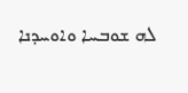ܠܗ ܫܘܒܚܐ ܘܐܘܚܕܢܐ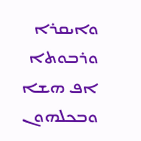ܘܐܝܩܪܐ ܘܪܒܘܬܐ ܐܦ ܗܫܐ ܘܒܟܠܗܘܢ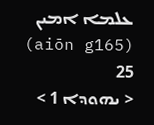ܥܠܡܐ ܐܡܝܢ (aiōn g165) 25
< ܝܗܘܕܐ 1 >